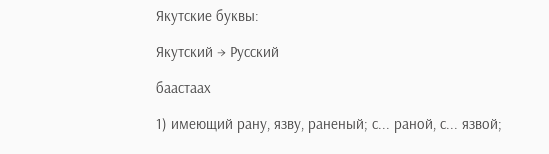Якутские буквы:

Якутский → Русский

баастаах

1) имеющий рану, язву, раненый; с... раной, с... язвой;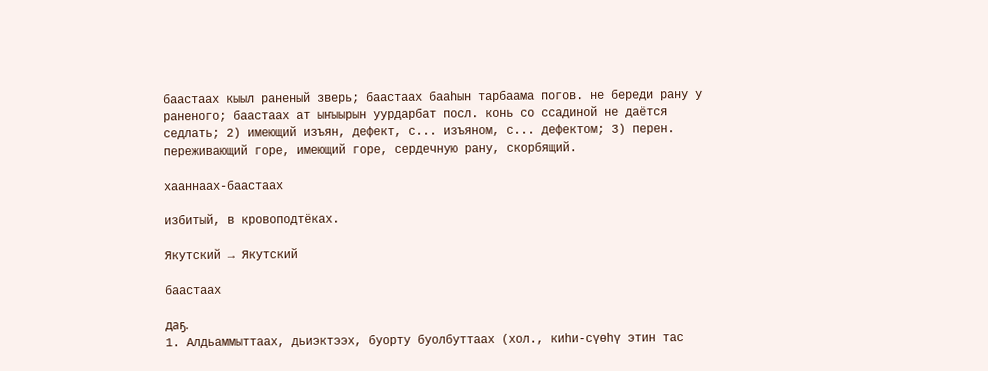баастаах кыыл раненый зверь; баастаах бааһын тарбаама погов. не береди рану у раненого; баастаах ат ыҥыырын уурдарбат посл. конь со ссадиной не даётся седлать; 2) имеющий изъян, дефект, с... изъяном, с... дефектом; 3) перен. переживающий горе, имеющий горе, сердечную рану, скорбящий.

хааннаах-баастаах

избитый, в кровоподтёках.

Якутский → Якутский

баастаах

даҕ.
1. Алдьаммыттаах, дьиэктээх, буорту буолбуттаах (хол., киһи-сүөһү этин тас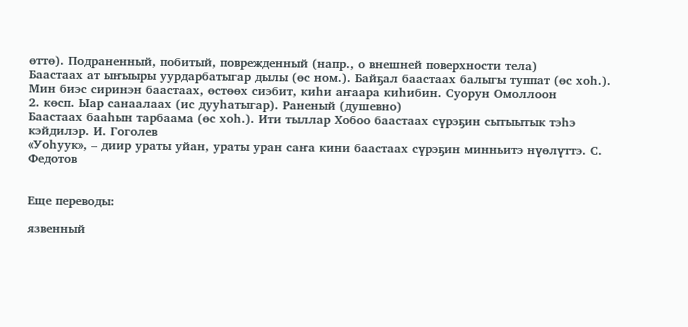өттө). Подраненный, побитый, поврежденный (напр., о внешней поверхности тела)
Баастаах ат ыҥыыры уурдарбатыгар дылы (өс ном.). Байҕал баастаах балыгы туппат (өс хоһ.). Мин биэс сиринэн баастаах, өстөөх сиэбит, киһи аҥаара киһибин. Суорун Омоллоон
2. көсп. Ыар санаалаах (ис дууһатыгар). Раненый (душевно)
Баастаах бааһын тарбаама (өс хоһ.). Ити тыллар Хобоо баастаах сүрэҕин сытыытык тэһэ кэйдилэр. И. Гоголев
«Уоһуук», – диир ураты уйан, ураты уран саҥа кини баастаах сүрэҕин минньитэ нүөлүттэ. С. Федотов


Еще переводы:

язвенный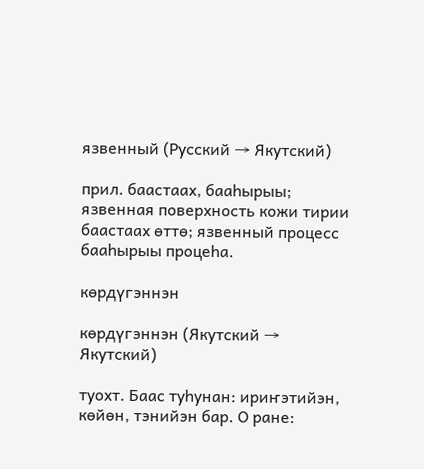язвенный (Русский → Якутский)

прил. баастаах, бааһырыы; язвенная поверхность кожи тирии баастаах өттө; язвенный процесс бааһырыы процеһа.

көрдүгэннэн

көрдүгэннэн (Якутский → Якутский)

туохт. Баас туһунан: ириҥэтийэн, көйөн, тэнийэн бар. О ране: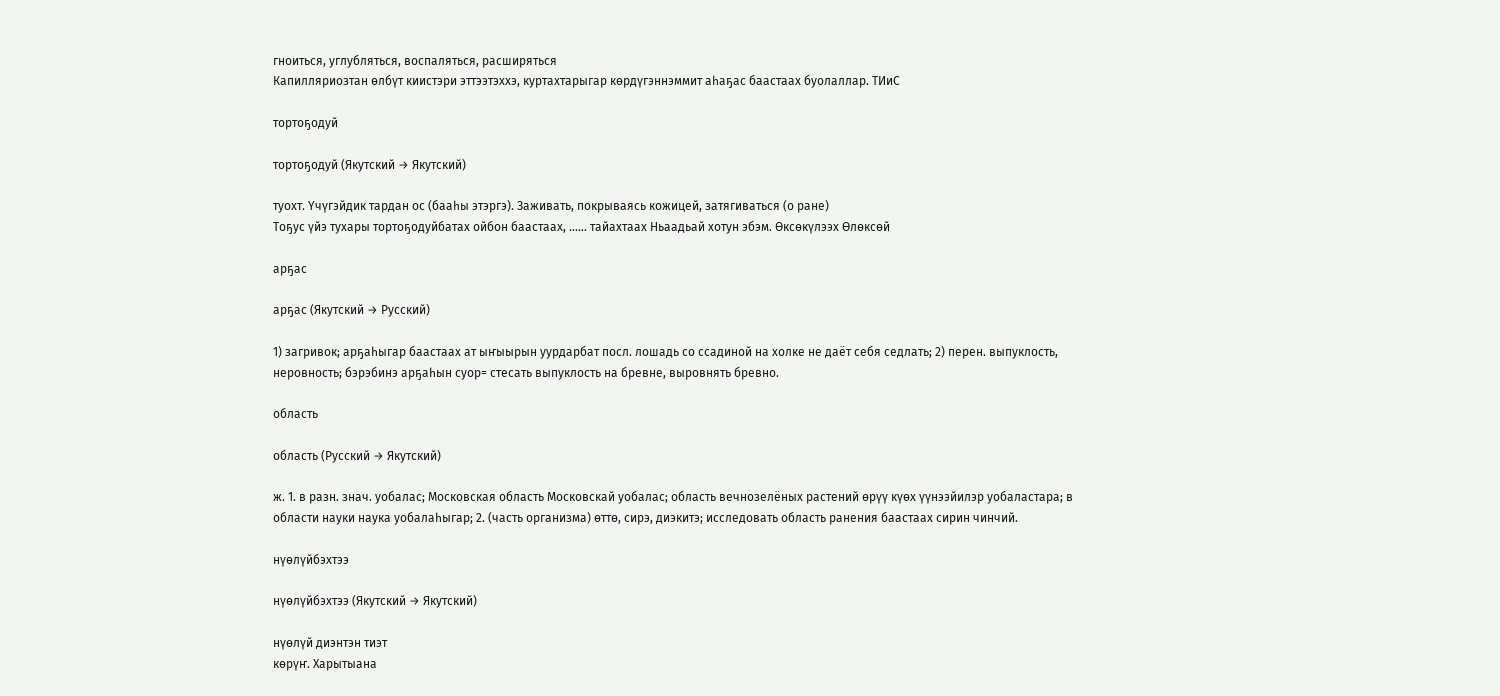гноиться, углубляться, воспаляться, расширяться
Капилляриозтан өлбүт киистэри эттээтэххэ, куртахтарыгар көрдүгэннэммит аһаҕас баастаах буолаллар. ТИиС

тортоҕодуй

тортоҕодуй (Якутский → Якутский)

туохт. Үчүгэйдик тардан ос (бааһы этэргэ). Заживать, покрываясь кожицей, затягиваться (о ране)
Тоҕус үйэ тухары тортоҕодуйбатах ойбон баастаах, …… тайахтаах Ньаадьай хотун эбэм. Өксөкүлээх Өлөксөй

арҕас

арҕас (Якутский → Русский)

1) загривок; арҕаһыгар баастаах ат ыҥыырын уурдарбат посл. лошадь со ссадиной на холке не даёт себя седлать; 2) перен. выпуклость, неровность; бэрэбинэ арҕаһын суор= стесать выпуклость на бревне, выровнять бревно.

область

область (Русский → Якутский)

ж. 1. в разн. знач. уобалас; Московская область Московскай уобалас; область вечнозелёных растений өрүү күөх үүнээйилэр уобаластара; в области науки наука уобалаһыгар; 2. (часть организма) өттө, сирэ, диэкитэ; исследовать область ранения баастаах сирин чинчий.

нүөлүйбэхтээ

нүөлүйбэхтээ (Якутский → Якутский)

нүөлүй диэнтэн тиэт
көрүҥ. Харытыана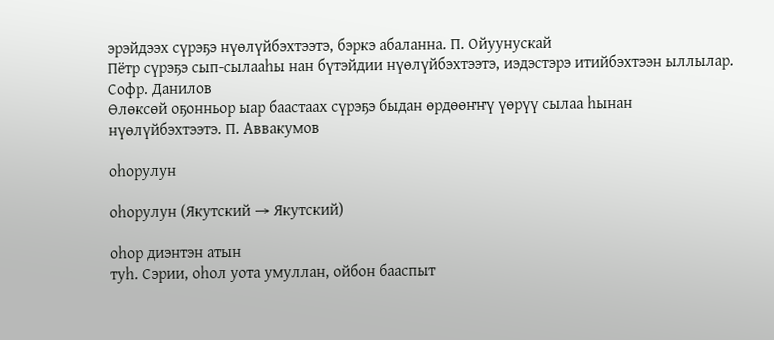эрэйдээх сүрэҕэ нүөлүйбэхтээтэ, бэркэ абаланна. П. Ойуунускай
Пётр сүрэҕэ сып-сылааһы нан бүтэйдии нүөлүйбэхтээтэ, иэдэстэрэ итийбэхтээн ыллылар. Софр. Данилов
Өлөксөй оҕонньор ыар баастаах сүрэҕэ быдан өрдөөҥҥү үөрүү сылаа һынан нүөлүйбэхтээтэ. П. Аввакумов

оһорулун

оһорулун (Якутский → Якутский)

оһор диэнтэн атын
туһ. Сэрии, оһол уота умуллан, ойбон бааспыт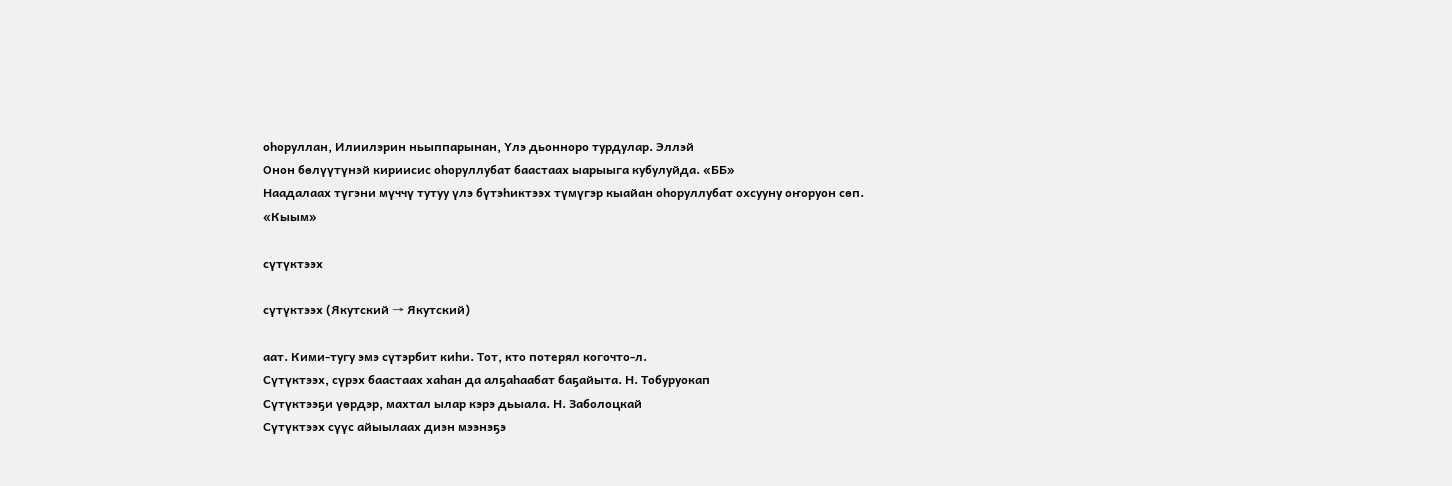оһоруллан, Илиилэрин ньыппарынан, Үлэ дьонноро турдулар. Эллэй
Онон бөлүүтүнэй кириисис оһоруллубат баастаах ыарыыга кубулуйда. «ББ»
Наадалаах түгэни мүччү тутуу үлэ бүтэһиктээх түмүгэр кыайан оһоруллубат охсууну оҥоруон сөп. «Кыым»

сүтүктээх

сүтүктээх (Якутский → Якутский)

аат. Кими-тугу эмэ сүтэрбит киһи. Тот, кто потерял когочто-л.
Сүтүктээх, сүрэх баастаах хаһан да алҕаһаабат баҕайыта. Н. Тобуруокап
Сүтүктээҕи үөрдэр, махтал ылар кэрэ дьыала. Н. Заболоцкай
Сүтүктээх сүүс айыылаах диэн мээнэҕэ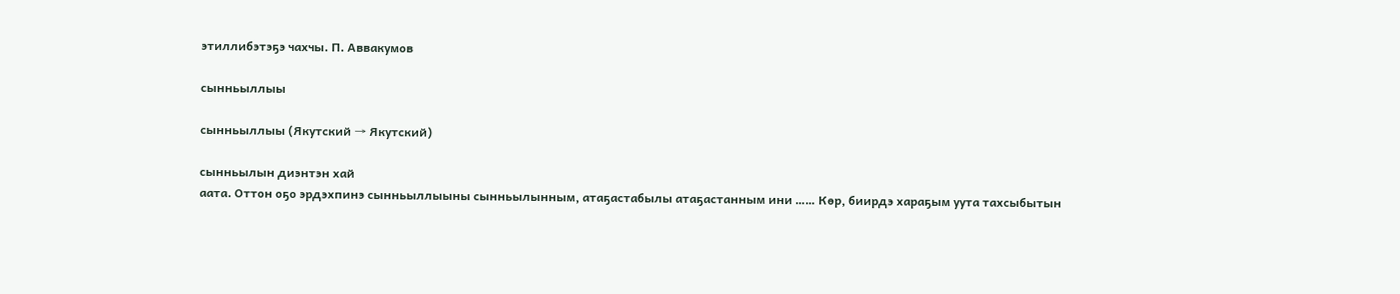этиллибэтэҕэ чахчы. П. Аввакумов

сынньыллыы

сынньыллыы (Якутский → Якутский)

сынньылын диэнтэн хай
аата. Оттон оҕо эрдэхпинэ сынньыллыыны сынньылынным, атаҕастабылы атаҕастанным ини …… Көр, биирдэ хараҕым уута тахсыбытын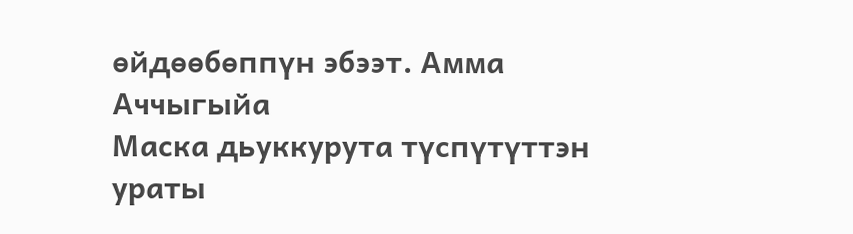өйдөөбөппүн эбээт. Амма Аччыгыйа
Маска дьуккурута түспүтүттэн ураты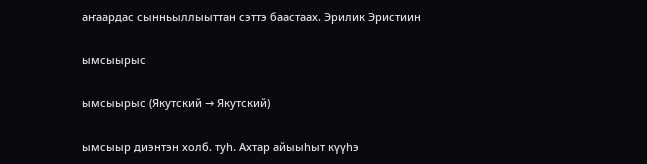аҥаардас сынньыллыыттан сэттэ баастаах. Эрилик Эристиин

ымсыырыс

ымсыырыс (Якутский → Якутский)

ымсыыр диэнтэн холб. туһ. Ахтар айыыһыт күүһэ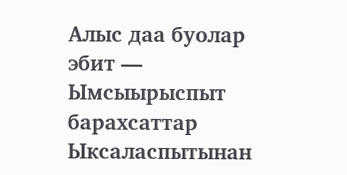Алыс даа буолар эбит — Ымсыырыспыт барахсаттар Ыксаласпытынан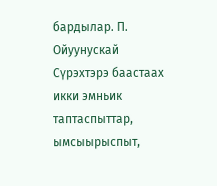бардылар. П. Ойуунускай
Сүрэхтэрэ баастаах икки эмньик таптаспыттар, ымсыырыспыт,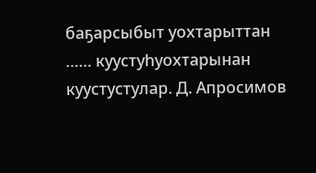баҕарсыбыт уохтарыттан …… куустуһуохтарынан куустустулар. Д. Апросимов